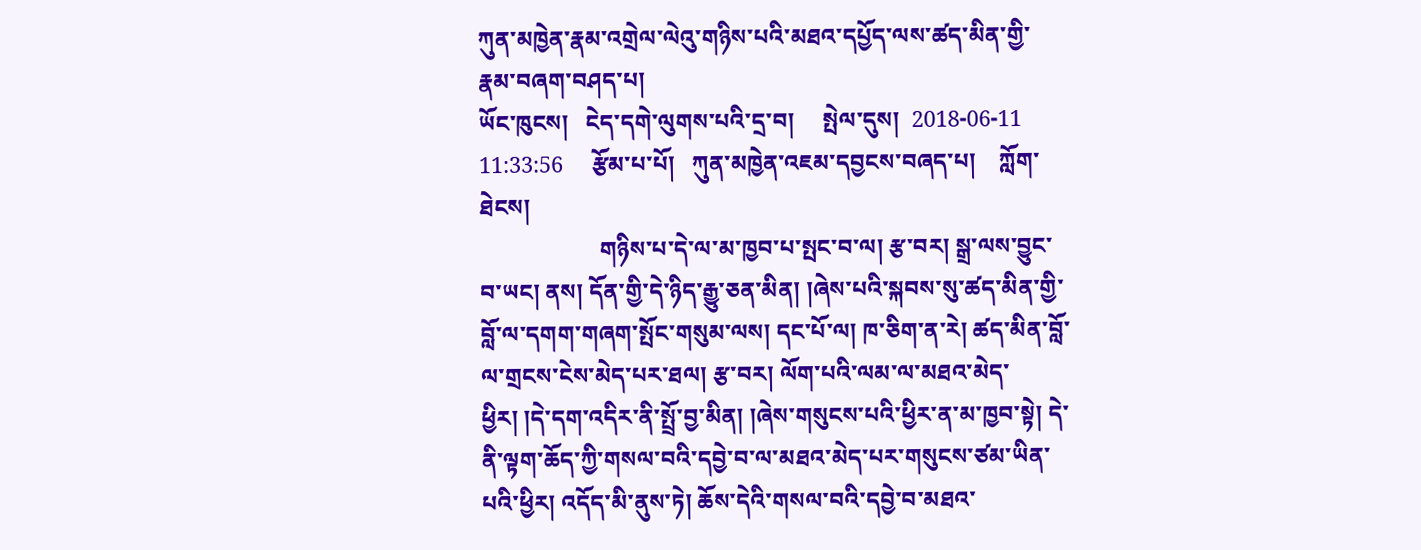ཀུན་མཁྱེན་རྣམ་འགྲེལ་ལེའུ་གཉིས་པའི་མཐའ་དཔྱོད་ལས་ཚད་མིན་གྱི་རྣམ་བཞག་བཤད་པ།
ཡོང་ཁུངས།   ངེད་དགེ་ལུགས་པའི་དྲ་བ།     སྤེལ་དུས།  2018-06-11 11:33:56     རྩོམ་པ་པོ།   ཀུན་མཁྱེན་འཇམ་དབྱངས་བཞད་པ།    ཀློག་ཐེངས།
                     གཉིས་པ་དེ་ལ་མ་ཁྱབ་པ་སྤང་བ་ལ། རྩ་བར། སྒྲ་ལས་བྱུང་བ་ཡང། ནས། དོན་གྱི་དེ་ཉིད་རྒྱུ་ཅན་མིན། །ཞེས་པའི་སྐབས་སུ་ཚད་མིན་གྱི་བློ་ལ་དགག་གཞག་སྤོང་གསུམ་ལས། དང་པོ་ལ། ཁ་ཅིག་ན་རེ། ཚད་མིན་བློ་ལ་གྲངས་ངེས་མེད་པར་ཐལ། རྩ་བར། ལོག་པའི་ལམ་ལ་མཐའ་མེད་ཕྱིར། །དེ་དག་འདིར་ནི་སྤྲོ་བྱ་མིན། །ཞེས་གསུངས་པའི་ཕྱིར་ན་མ་ཁྱབ་སྟེ། དེ་ནི་ལྟག་ཆོད་ཀྱི་གསལ་བའི་དབྱེ་བ་ལ་མཐའ་མེད་པར་གསུངས་ཙམ་ཡིན་པའི་ཕྱིར། འདོད་མི་ནུས་ཏེ། ཆོས་དེའི་གསལ་བའི་དབྱེ་བ་མཐའ་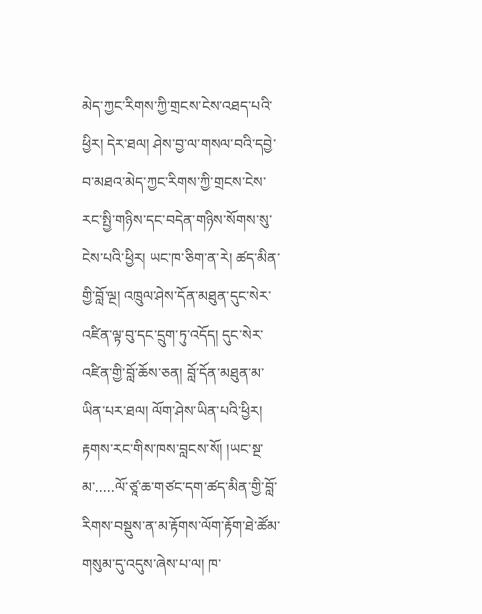མེད་ཀྱང་རིགས་ཀྱི་གྲངས་ངེས་འཐད་པའི་ཕྱིར། དེར་ཐལ། ཤེས་བྱ་ལ་གསལ་བའི་དབྱེ་བ་མཐའ་མེད་ཀྱང་རིགས་ཀྱི་གྲངས་ངེས་རང་སྤྱི་གཉིས་དང་བདེན་གཉིས་སོགས་སུ་ངེས་པའི་ཕྱིར། ཡང་ཁ་ཅིག་ན་རེ། ཚད་མིན་གྱི་བློ་ལྔ། འཁྲུལ་ཤེས་དོན་མཐུན་དུང་སེར་འཛིན་ལྟ་བུ་དང་དྲུག་ཏུ་འདོད། དུང་སེར་འཛིན་གྱི་བློ་ཆོས་ཅན། བློ་དོན་མཐུན་མ་ཡིན་པར་ཐལ། ལོག་ཤེས་ཡིན་པའི་ཕྱིར། རྟགས་རང་གིས་ཁས་བླངས་སོ། །ཡང་སྔ་མ་.....ལོ་ཙཱ་ཆ་གཙང་དག་ཚད་མིན་གྱི་བློ་རིགས་བསྡུས་ན་མ་རྟོགས་ལོག་རྟོག་ཐེ་ཚོམ་གསུམ་དུ་འདུས་ཞེས་པ་ལ། ཁ་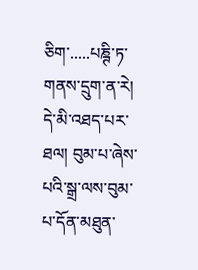ཅིག་.....པཎྚི་ཏ་གནས་དྲུག་ན་རེ། དེ་མི་འཐད་པར་ཐལ། བུམ་པ་ཞེས་པའི་སྒྲ་ལས་བུམ་པ་དོན་མཐུན་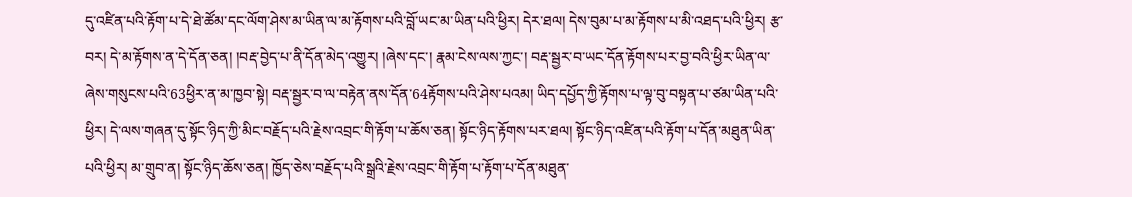དུ་འཛིན་པའི་རྟོག་པ་དེ་ཐེ་ཚོམ་དང་ལོག་ཤེས་མ་ཡིན་ལ་མ་རྟོགས་པའི་བློ་ཡང་མ་ཡིན་པའི་ཕྱིར། དེར་ཐལ། དེས་བུམ་པ་མ་རྟོགས་པ་མི་འཐད་པའི་ཕྱིར། རྩ་བར། དེ་མ་རྟོགས་ན་དེ་དོན་ཅན། །བརྡ་བྱེད་པ་ནི་དོན་མེད་འགྱུར། །ཞེས་དང་། རྣམ་ངེས་ལས་ཀྱང་། བརྡ་སྦྱར་བ་ཡང་དོན་རྟོགས་པར་བྱ་བའི་ཕྱིར་ཡིན་ལ་ཞེས་གསུངས་པའི་63ཕྱིར་ན་མ་ཁྱབ་སྟེ། བརྡ་སྦྱར་བ་ལ་བརྟེན་ནས་དོན་64རྟོགས་པའི་ཤེས་པའམ། ཡིད་དཔྱོད་ཀྱི་རྟོགས་པ་ལྟ་བུ་བསྟན་པ་ཙམ་ཡིན་པའི་ཕྱིར། དེ་ལས་གཞན་དུ་སྟོང་ཉིད་ཀྱི་མིང་བརྗོད་པའི་རྗེས་འབྲང་གི་རྟོག་པ་ཆོས་ཅན། སྟོང་ཉིད་རྟོགས་པར་ཐལ། སྟོང་ཉིད་འཛིན་པའི་རྟོག་པ་དོན་མཐུན་ཡིན་པའི་ཕྱིར། མ་གྲུབ་ན། སྟོང་ཉིད་ཆོས་ཅན། ཁྱོད་ཅེས་བརྗོད་པའི་སྒྲའི་རྗེས་འབྲང་གི་རྟོག་པ་རྟོག་པ་དོན་མཐུན་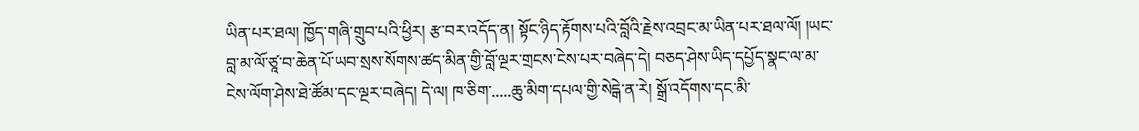ཡིན་པར་ཐལ། ཁྱོད་གཞི་གྲུབ་པའི་ཕྱིར། རྩ་བར་འདོད་ན། སྟོང་ཉིད་རྟོགས་པའི་བློའི་རྗེས་འབྲང་མ་ཡིན་པར་ཐལ་ལོ། །ཡང་བླ་མ་ལོ་ཙཱ་བ་ཆེན་པོ་ཡབ་སྲས་སོགས་ཚད་མིན་གྱི་བློ་ལྔར་གྲངས་ངེས་པར་བཞེད་དེ། བཅད་ཤེས་ཡིད་དཔྱོད་སྣང་ལ་མ་ངེས་ལོག་ཤེས་ཐེ་ཚོམ་དང་ལྔར་བཞེད། དེ་ལ། ཁ་ཅིག་.....ཆུ་མིག་དཔལ་གྱི་སེདྒེ་ན་རེ། སྒྲོ་འདོགས་དང་མི་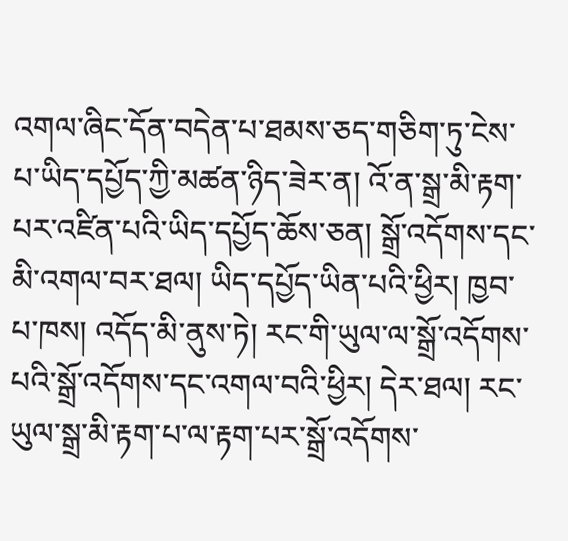འགལ་ཞིང་དོན་བདེན་པ་ཐམས་ཅད་གཅིག་ཏུ་ངེས་པ་ཡིད་དཔྱོད་ཀྱི་མཚན་ཉིད་ཟེར་ན། འོ་ན་སྒྲ་མི་རྟག་པར་འཛིན་པའི་ཡིད་དཔྱོད་ཆོས་ཅན། སྒྲོ་འདོགས་དང་མི་འགལ་བར་ཐལ། ཡིད་དཔྱོད་ཡིན་པའི་ཕྱིར། ཁྱབ་པ་ཁས། འདོད་མི་ནུས་ཏེ། རང་གི་ཡུལ་ལ་སྒྲོ་འདོགས་པའི་སྒྲོ་འདོགས་དང་འགལ་བའི་ཕྱིར། དེར་ཐལ། རང་ཡུལ་སྒྲ་མི་རྟག་པ་ལ་རྟག་པར་སྒྲོ་འདོགས་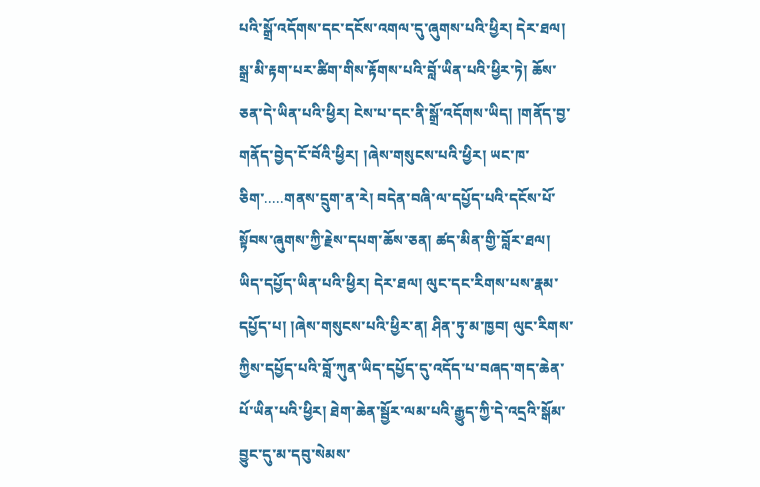པའི་སྒྲོ་འདོགས་དང་དངོས་འགལ་དུ་ཞུགས་པའི་ཕྱིར། དེར་ཐལ། སྒྲ་མི་རྟག་པར་ཚིག་གིས་རྟོགས་པའི་བློ་ཡིན་པའི་ཕྱིར་ཏེ། ཆོས་ཅན་དེ་ཡིན་པའི་ཕྱིར། ངེས་པ་དང་ནི་སྒྲོ་འདོགས་ཡིད། །གནོད་བྱ་གནོད་བྱེད་ངོ་བོའི་ཕྱིར། །ཞེས་གསུངས་པའི་ཕྱིར། ཡང་ཁ་ཅིག་.....གནས་དྲུག་ན་རེ། བདེན་བཞི་ལ་དཔྱོད་པའི་དངོས་པོ་སྟོབས་ཞུགས་ཀྱི་རྗེས་དཔག་ཆོས་ཅན། ཚད་མིན་གྱི་བློར་ཐལ། ཡིད་དཔྱོད་ཡིན་པའི་ཕྱིར། དེར་ཐལ། ལུང་དང་རིགས་པས་རྣམ་དཔྱོད་པ། །ཞེས་གསུངས་པའི་ཕྱིར་ན། ཤིན་ཏུ་མ་ཁྱབ། ལུང་རིགས་ཀྱིས་དཔྱོད་པའི་བློ་ཀུན་ཡིད་དཔྱོད་དུ་འདོད་པ་བཞད་གད་ཆེན་པོ་ཡིན་པའི་ཕྱིར། ཐེག་ཆེན་སྦྱོར་ལམ་པའི་རྒྱུད་ཀྱི་དེ་འདྲའི་སྒོམ་བྱུང་དུ་མ་དབུ་སེམས་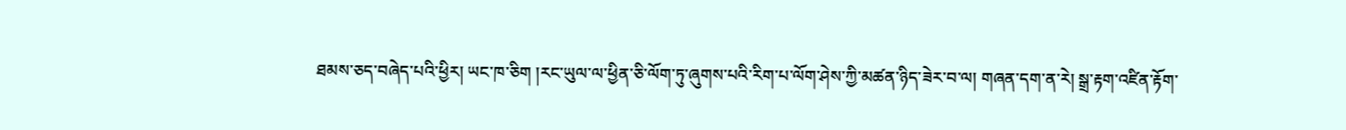ཐམས་ཅད་བཞེད་པའི་ཕྱིར། ཡང་ཁ་ཅིག །རང་ཡུལ་ལ་ཕྱིན་ཅི་ལོག་ཏུ་ཞུགས་པའི་རིག་པ་ལོག་ཤེས་ཀྱི་མཚན་ཉིད་ཟེར་བ་ལ། གཞན་དག་ན་རེ། སྒྲ་རྟག་འཛིན་རྟོག་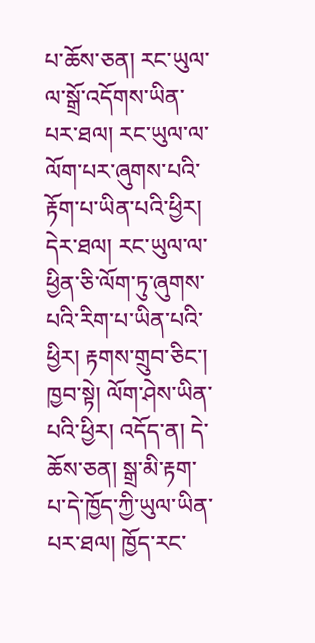པ་ཆོས་ཅན། རང་ཡུལ་ལ་སྒྲོ་འདོགས་ཡིན་པར་ཐལ། རང་ཡུལ་ལ་ལོག་པར་ཞུགས་པའི་རྟོག་པ་ཡིན་པའི་ཕྱིར། དེར་ཐལ། རང་ཡུལ་ལ་ཕྱིན་ཅི་ལོག་ཏུ་ཞུགས་པའི་རིག་པ་ཡིན་པའི་ཕྱིར། རྟགས་གྲུབ་ཅིང་། ཁྱབ་སྟེ། ལོག་ཤེས་ཡིན་པའི་ཕྱིར། འདོད་ན། དེ་ཆོས་ཅན། སྒྲ་མི་རྟག་པ་དེ་ཁྱོད་ཀྱི་ཡུལ་ཡིན་པར་ཐལ། ཁྱོད་རང་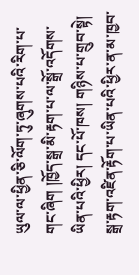ཡུལ་ལ་ཕྱིན་ཅི་ལོག་ཏུ་ཞུགས་པའི་རིག་པ་གང་ཞིག །ཁྱོད་སྒྲ་མི་རྟག་པ་ལ་སྒྲོ་འདོགས་ཡིན་པའི་ཕྱིར། དང་པོ་ཁས། གཉིས་པ་གྲུབ་སྟེ། སྒྲ་རྟག་འཛིན་རྟོག་པ་ཡིན་པའི་ཕྱིར་ན་མ་ཁྱབ་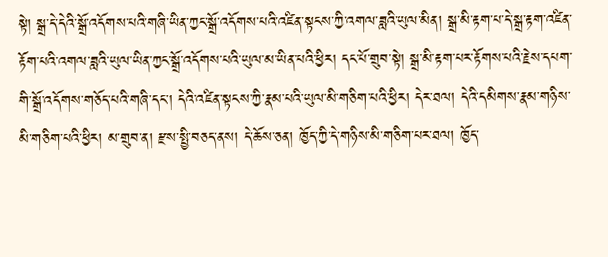སྟེ། སྒྲ་དེ་དེའི་སྒྲོ་འདོགས་པའི་གཞི་ཡིན་ཀྱང་སྒྲོ་འདོགས་པའི་འཛིན་སྟངས་ཀྱི་འགལ་ཟླའི་ཡུལ་མིན། སྒྲ་མི་རྟག་པ་དེ་སྒྲ་རྟག་འཛིན་རྟོག་པའི་འགལ་ཟླའི་ཡུལ་ཡིན་ཀྱང་སྒྲོ་འདོགས་པའི་ཡུལ་མ་ཡིན་པའི་ཕྱིར། དང་པོ་གྲུབ་སྟེ། སྒྲ་མི་རྟག་པར་རྟོགས་པའི་རྗེས་དཔག་གི་སྒྲོ་འདོགས་གཅོད་པའི་གཞི་དང་། དེའི་འཛིན་སྟངས་ཀྱི་རྣམ་པའི་ཡུལ་མི་གཅིག་པའི་ཕྱིར། དེར་ཐལ། དེའི་དམིགས་རྣམ་གཉིས་མི་གཅིག་པའི་ཕྱིར། མ་གྲུབ་ན། རྫས་སྤྱི་བཅད་ནས། དེ་ཆོས་ཅན། ཁྱོད་ཀྱི་དེ་གཉིས་མི་གཅིག་པར་ཐལ། ཁྱོད་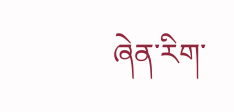ཞེན་རིག་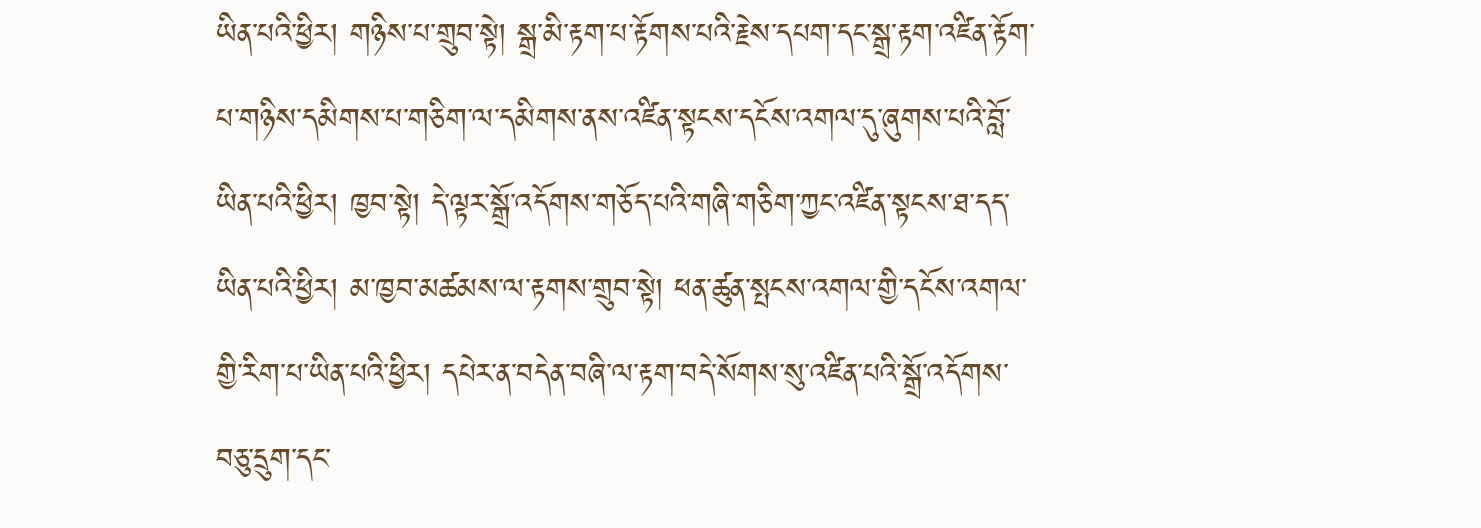ཡིན་པའི་ཕྱིར། གཉིས་པ་གྲུབ་སྟེ། སྒྲ་མི་རྟག་པ་རྟོགས་པའི་རྗེས་དཔག་དང་སྒྲ་རྟག་འཛིན་རྟོག་པ་གཉིས་དམིགས་པ་གཅིག་ལ་དམིགས་ནས་འཛིན་སྟངས་དངོས་འགལ་དུ་ཞུགས་པའི་བློ་ཡིན་པའི་ཕྱིར། ཁྱབ་སྟེ། དེ་ལྟར་སྒྲོ་འདོགས་གཅོད་པའི་གཞི་གཅིག་ཀྱང་འཛིན་སྟངས་ཐ་དད་ཡིན་པའི་ཕྱིར། མ་ཁྱབ་མཚམས་ལ་རྟགས་གྲུབ་སྟེ། ཕན་ཚུན་སྤངས་འགལ་གྱི་དངོས་འགལ་གྱི་རིག་པ་ཡིན་པའི་ཕྱིར། དཔེར་ན་བདེན་བཞི་ལ་རྟག་བདེ་སོགས་སུ་འཛིན་པའི་སྒྲོ་འདོགས་བཅུ་དྲུག་དང་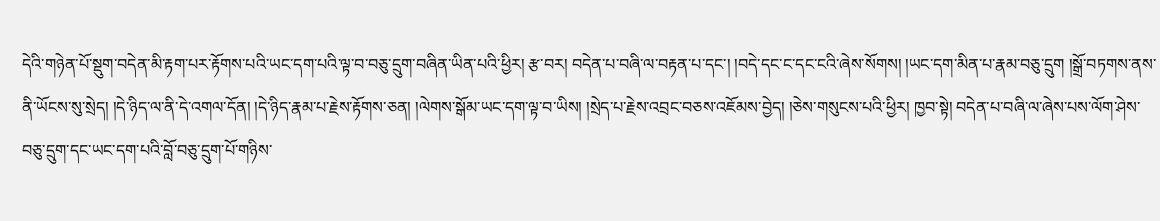དེའི་གཉེན་པོ་སྡུག་བདེན་མི་རྟག་པར་རྟོགས་པའི་ཡང་དག་པའི་ལྟ་བ་བཅུ་དྲུག་བཞིན་ཡིན་པའི་ཕྱིར། རྩ་བར། བདེན་པ་བཞི་ལ་བརྟན་པ་དང་། །བདེ་དང་ང་དང་ངའི་ཞེས་སོགས། །ཡང་དག་མིན་པ་རྣམ་བཅུ་དྲུག །སྒྲོ་བཏགས་ནས་ནི་ཡོངས་སུ་སྲེད། །དེ་ཉིད་ལ་ནི་དེ་འགལ་དོན། །དེ་ཉིད་རྣམ་པ་རྗེས་རྟོགས་ཅན། །ལེགས་སྒོམ་ཡང་དག་ལྟ་བ་ཡིས། །སྲེད་པ་རྗེས་འབྲང་བཅས་འཇོམས་བྱེད། །ཅེས་གསུངས་པའི་ཕྱིར། ཁྱབ་སྟེ། བདེན་པ་བཞི་ལ་ཞེས་པས་ལོག་ཤེས་བཅུ་དྲུག་དང་ཡང་དག་པའི་བློ་བཅུ་དྲུག་པོ་གཉིས་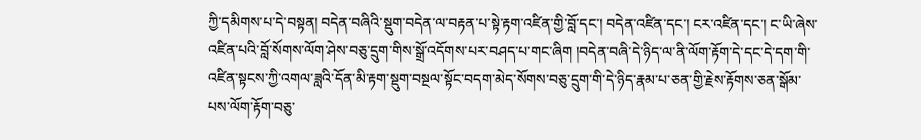ཀྱི་དམིགས་པ་དེ་བསྟན། བདེན་བཞིའི་སྡུག་བདེན་ལ་བརྟན་པ་སྟེ་རྟག་འཛིན་གྱི་བློ་དང་། བདེན་འཛིན་དང་། ངར་འཛིན་དང་། ང་ཡི་ཞེས་འཛིན་པའི་བློ་སོགས་ལོག་ཤེས་བཅུ་དྲུག་གིས་སྒྲོ་འདོགས་པར་བཤད་པ་གང་ཞིག །བདེན་བཞི་དེ་ཉིད་ལ་ནི་ལོག་རྟོག་དེ་དང་དེ་དག་གི་འཛིན་སྟངས་ཀྱི་འགལ་ཟླའི་དོན་མི་རྟག་སྡུག་བསྔལ་སྟོང་བདག་མེད་སོགས་བཅུ་དྲུག་གི་དེ་ཉིད་རྣམ་པ་ཅན་གྱི་རྗེས་རྟོགས་ཅན་སྒོམ་པས་ལོག་རྟོག་བཅུ་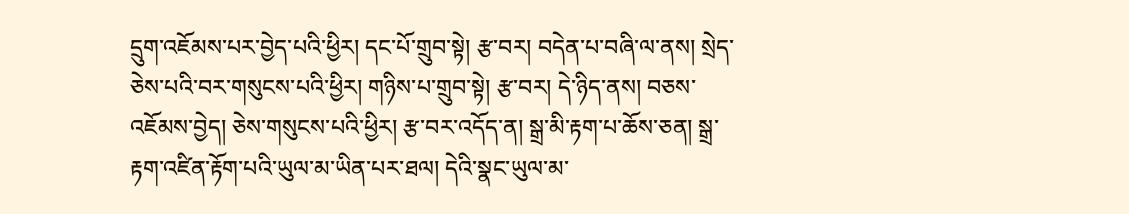དྲུག་འཇོམས་པར་བྱེད་པའི་ཕྱིར། དང་པོ་གྲུབ་སྟེ། རྩ་བར། བདེན་པ་བཞི་ལ་ནས། སྲེད་ཅེས་པའི་བར་གསུངས་པའི་ཕྱིར། གཉིས་པ་གྲུབ་སྟེ། རྩ་བར། དེ་ཉིད་ནས། བཅས་འཇོམས་བྱེད། ཅེས་གསུངས་པའི་ཕྱིར། རྩ་བར་འདོད་ན། སྒྲ་མི་རྟག་པ་ཆོས་ཅན། སྒྲ་རྟག་འཛིན་རྟོག་པའི་ཡུལ་མ་ཡིན་པར་ཐལ། དེའི་སྣང་ཡུལ་མ་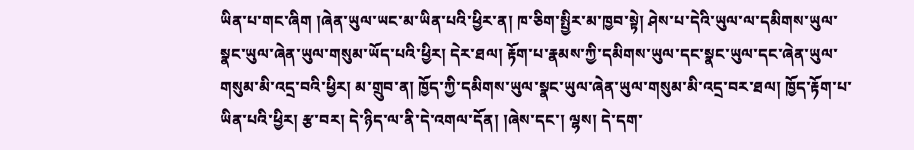ཡིན་པ་གང་ཞིག །ཞེན་ཡུལ་ཡང་མ་ཡིན་པའི་ཕྱིར་ན། ཁ་ཅིག་སྤྱིར་མ་ཁྱབ་སྟེ། ཤེས་པ་དེའི་ཡུལ་ལ་དམིགས་ཡུལ་སྣང་ཡུལ་ཞེན་ཡུལ་གསུམ་ཡོད་པའི་ཕྱིར། དེར་ཐལ། རྟོག་པ་རྣམས་ཀྱི་དམིགས་ཡུལ་དང་སྣང་ཡུལ་དང་ཞེན་ཡུལ་གསུམ་མི་འདྲ་བའི་ཕྱིར། མ་གྲུབ་ན། ཁྱོད་ཀྱི་དམིགས་ཡུལ་སྣང་ཡུལ་ཞེན་ཡུལ་གསུམ་མི་འདྲ་བར་ཐལ། ཁྱོད་རྟོག་པ་ཡིན་པའི་ཕྱིར། རྩ་བར། དེ་ཉིད་ལ་ནི་དེ་འགལ་དོན། །ཞེས་དང་། ལྷས། དེ་དག་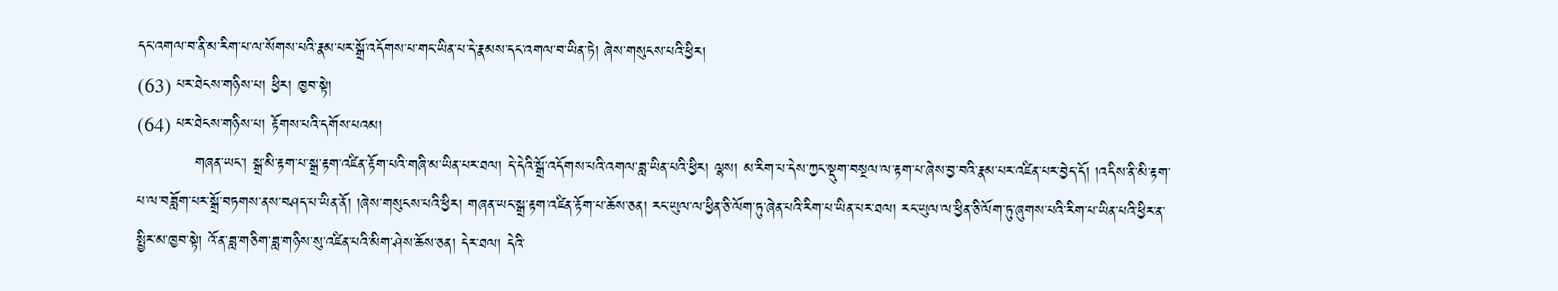དང་འགལ་བ་ནི་མ་རིག་པ་ལ་སོགས་པའི་རྣམ་པར་སྒྲོ་འདོགས་པ་གང་ཡིན་པ་དེ་རྣམས་དང་འགལ་བ་ཡིན་ཏེ། ཞེས་གསུངས་པའི་ཕྱིར།
(63) པར་ཐེངས་གཉིས་པ། ཕྱིར། ཁྱབ་སྟེ།
(64) པར་ཐེངས་གཉིས་པ། རྟོགས་པའི་དགོས་པའམ།
           གཞན་ཡང་། སྒྲ་མི་རྟག་པ་སྒྲ་རྟག་འཛིན་རྟོག་པའི་གཞི་མ་ཡིན་པར་ཐལ། དེ་དེའི་སྒྲོ་འདོགས་པའི་འགལ་ཟླ་ཡིན་པའི་ཕྱིར། ལྷས། མ་རིག་པ་དེས་ཀྱང་སྡུག་བསྔལ་ལ་རྟག་པ་ཞེས་བྱ་བའི་རྣམ་པར་འཛིན་པར་བྱེད་དོ། །འདིས་ནི་མི་རྟག་པ་ལ་བཟློག་པར་སྒྲོ་བཏགས་ནས་བཤད་པ་ཡིན་ནོ། །ཞེས་གསུངས་པའི་ཕྱིར། གཞན་ཡང་སྒྲ་རྟག་འཛིན་རྟོག་པ་ཆོས་ཅན། རང་ཡུལ་ལ་ཕྱིན་ཅི་ལོག་ཏུ་ཞེན་པའི་རིག་པ་ཡིན་པར་ཐལ། རང་ཡུལ་ལ་ཕྱིན་ཅི་ལོག་ཏུ་ཞུགས་པའི་རིག་པ་ཡིན་པའི་ཕྱིར་ན་སྤྱིར་མ་ཁྱབ་སྟེ། འོ་ན་ཟླ་གཅིག་ཟླ་གཉིས་སུ་འཛིན་པའི་མིག་ཤེས་ཆོས་ཅན། དེར་ཐལ། དེའི་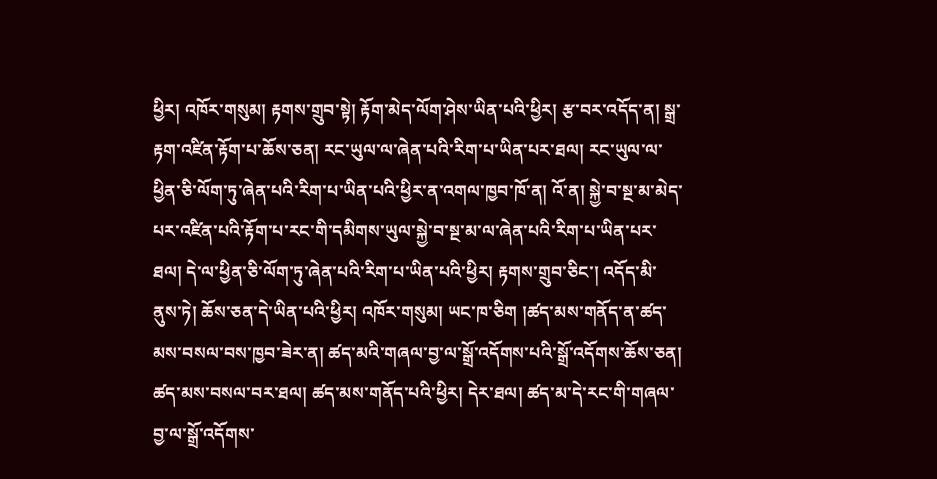ཕྱིར། འཁོར་གསུམ། རྟགས་གྲུབ་སྟེ། རྟོག་མེད་ལོག་ཤེས་ཡིན་པའི་ཕྱིར། རྩ་བར་འདོད་ན། སྒྲ་རྟག་འཛིན་རྟོག་པ་ཆོས་ཅན། རང་ཡུལ་ལ་ཞེན་པའི་རིག་པ་ཡིན་པར་ཐལ། རང་ཡུལ་ལ་ཕྱིན་ཅི་ལོག་ཏུ་ཞེན་པའི་རིག་པ་ཡིན་པའི་ཕྱིར་ན་འགལ་ཁྱབ་ཁོ་ན། འོ་ན། སྐྱེ་བ་སྔ་མ་མེད་པར་འཛིན་པའི་རྟོག་པ་རང་གི་དམིགས་ཡུལ་སྐྱེ་བ་སྔ་མ་ལ་ཞེན་པའི་རིག་པ་ཡིན་པར་ཐལ། དེ་ལ་ཕྱིན་ཅི་ལོག་ཏུ་ཞེན་པའི་རིག་པ་ཡིན་པའི་ཕྱིར། རྟགས་གྲུབ་ཅིང་། འདོད་མི་ནུས་ཏེ། ཆོས་ཅན་དེ་ཡིན་པའི་ཕྱིར། འཁོར་གསུམ། ཡང་ཁ་ཅིག །ཚད་མས་གནོད་ན་ཚད་མས་བསལ་བས་ཁྱབ་ཟེར་ན། ཚད་མའི་གཞལ་བྱ་ལ་སྒྲོ་འདོགས་པའི་སྒྲོ་འདོགས་ཆོས་ཅན། ཚད་མས་བསལ་བར་ཐལ། ཚད་མས་གནོད་པའི་ཕྱིར། དེར་ཐལ། ཚད་མ་དེ་རང་གི་གཞལ་བྱ་ལ་སྒྲོ་འདོགས་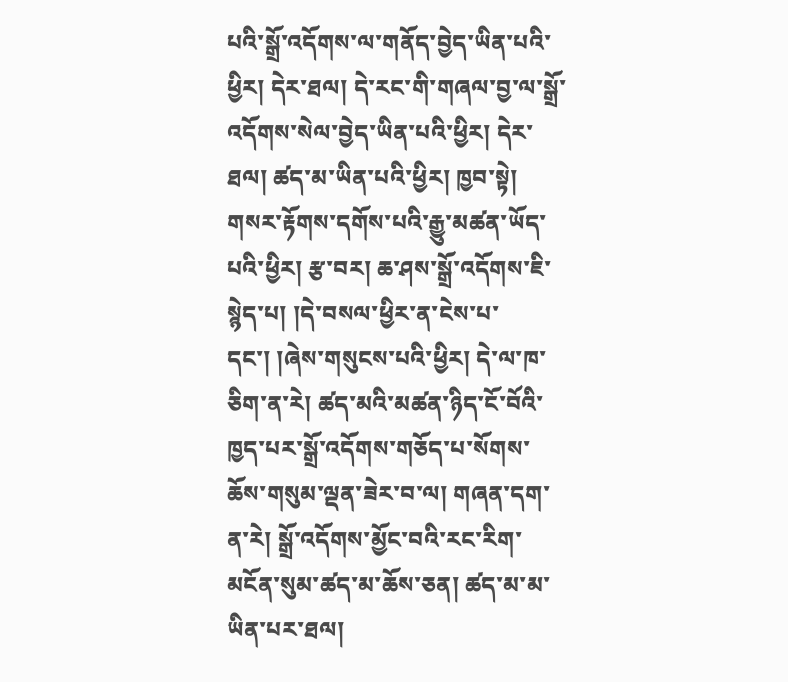པའི་སྒྲོ་འདོགས་ལ་གནོད་བྱེད་ཡིན་པའི་ཕྱིར། དེར་ཐལ། དེ་རང་གི་གཞལ་བྱ་ལ་སྒྲོ་འདོགས་སེལ་བྱེད་ཡིན་པའི་ཕྱིར། དེར་ཐལ། ཚད་མ་ཡིན་པའི་ཕྱིར། ཁྱབ་སྟེ། གསར་རྟོགས་དགོས་པའི་རྒྱུ་མཚན་ཡོད་པའི་ཕྱིར། རྩ་བར། ཆ་ཤས་སྒྲོ་འདོགས་ཇི་སྙེད་པ། །དེ་བསལ་ཕྱིར་ན་ངེས་པ་དང་། །ཞེས་གསུངས་པའི་ཕྱིར། དེ་ལ་ཁ་ཅིག་ན་རེ། ཚད་མའི་མཚན་ཉིད་ངོ་བོའི་ཁྱད་པར་སྒྲོ་འདོགས་གཅོད་པ་སོགས་ཆོས་གསུམ་ལྡན་ཟེར་བ་ལ། གཞན་དག་ན་རེ། སྒྲོ་འདོགས་མྱོང་བའི་རང་རིག་མངོན་སུམ་ཚད་མ་ཆོས་ཅན། ཚད་མ་མ་ཡིན་པར་ཐལ།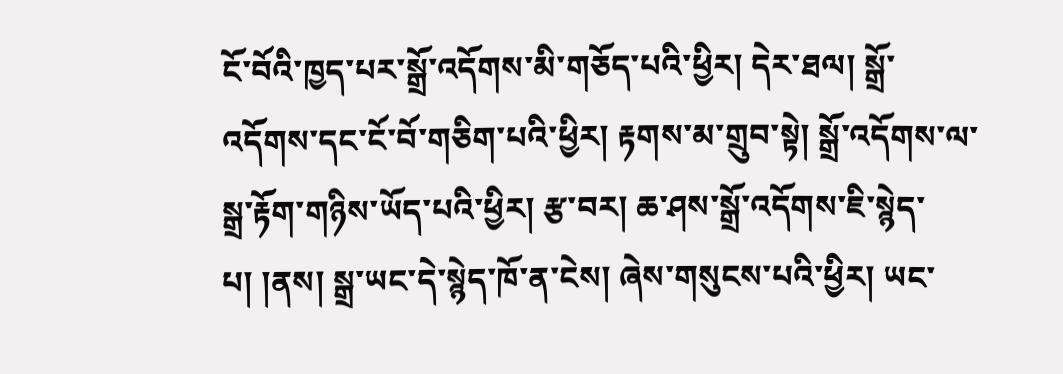ངོ་བོའི་ཁྱད་པར་སྒྲོ་འདོགས་མི་གཅོད་པའི་ཕྱིར། དེར་ཐལ། སྒྲོ་འདོགས་དང་ངོ་བོ་གཅིག་པའི་ཕྱིར། རྟགས་མ་གྲུབ་སྟེ། སྒྲོ་འདོགས་ལ་སྒྲ་རྟོག་གཉིས་ཡོད་པའི་ཕྱིར། རྩ་བར། ཆ་ཤས་སྒྲོ་འདོགས་ཇི་སྙེད་པ། །ནས། སྒྲ་ཡང་དེ་སྙེད་ཁོ་ན་ངེས། ཞེས་གསུངས་པའི་ཕྱིར། ཡང་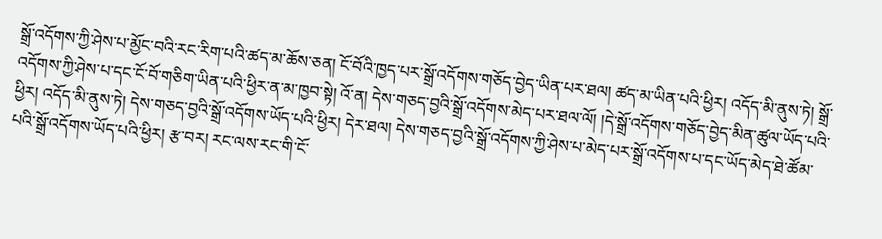སྒྲོ་འདོགས་ཀྱི་ཤེས་པ་མྱོང་བའི་རང་རིག་པའི་ཚད་མ་ཆོས་ཅན། ངོ་བོའི་ཁྱད་པར་སྒྲོ་འདོགས་གཅོད་བྱེད་ཡིན་པར་ཐལ། ཚད་མ་ཡིན་པའི་ཕྱིར། འདོད་མི་ནུས་ཏེ། སྒྲོ་འདོགས་ཀྱི་ཤེས་པ་དང་ངོ་བོ་གཅིག་ཡིན་པའི་ཕྱིར་ན་མ་ཁྱབ་སྟེ། འོ་ན། དེས་གཅད་བྱའི་སྒྲོ་འདོགས་མེད་པར་ཐལ་ལོ། །དེ་སྒྲོ་འདོགས་གཅོད་བྱེད་མིན་ཚུལ་ཡོད་པའི་ཕྱིར། འདོད་མི་ནུས་ཏེ། དེས་གཅད་བྱའི་སྒྲོ་འདོགས་ཡོད་པའི་ཕྱིར། དེར་ཐལ། དེས་གཅད་བྱའི་སྒྲོ་འདོགས་ཀྱི་ཤེས་པ་མེད་པར་སྒྲོ་འདོགས་པ་དང་ཡོད་མེད་ཐེ་ཚོམ་པའི་སྒྲོ་འདོགས་ཡོད་པའི་ཕྱིར། རྩ་བར། རང་ལས་རང་གི་ངོ་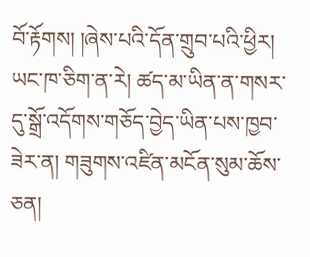བོ་རྟོགས། །ཞེས་པའི་དོན་གྲུབ་པའི་ཕྱིར། ཡང་ཁ་ཅིག་ན་རེ། ཚད་མ་ཡིན་ན་གསར་དུ་སྒྲོ་འདོགས་གཅོད་བྱེད་ཡིན་པས་ཁྱབ་ཟེར་ན། གཟུགས་འཛིན་མངོན་སུམ་ཆོས་ཅན།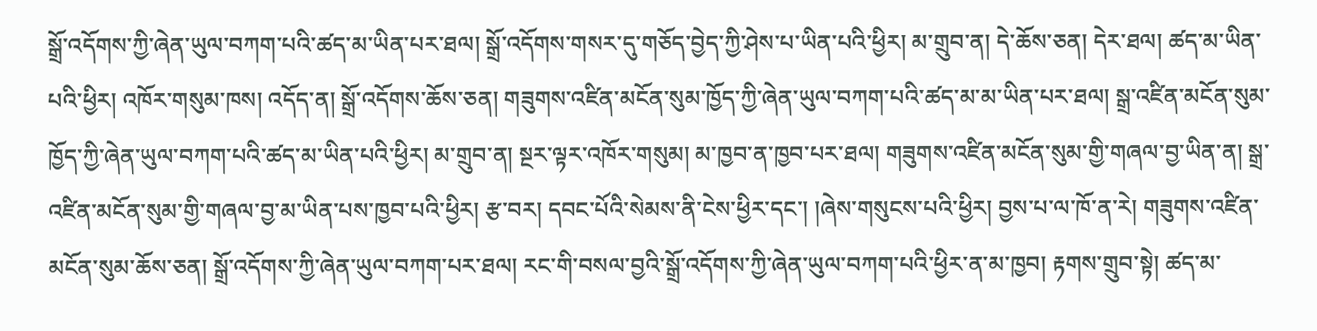སྒྲོ་འདོགས་ཀྱི་ཞེན་ཡུལ་བཀག་པའི་ཚད་མ་ཡིན་པར་ཐལ། སྒྲོ་འདོགས་གསར་དུ་གཅོད་བྱེད་ཀྱི་ཤེས་པ་ཡིན་པའི་ཕྱིར། མ་གྲུབ་ན། དེ་ཆོས་ཅན། དེར་ཐལ། ཚད་མ་ཡིན་པའི་ཕྱིར། འཁོར་གསུམ་ཁས། འདོད་ན། སྒྲོ་འདོགས་ཆོས་ཅན། གཟུགས་འཛིན་མངོན་སུམ་ཁྱོད་ཀྱི་ཞེན་ཡུལ་བཀག་པའི་ཚད་མ་མ་ཡིན་པར་ཐལ། སྒྲ་འཛིན་མངོན་སུམ་ཁྱོད་ཀྱི་ཞེན་ཡུལ་བཀག་པའི་ཚད་མ་ཡིན་པའི་ཕྱིར། མ་གྲུབ་ན། སྔར་ལྟར་འཁོར་གསུམ། མ་ཁྱབ་ན་ཁྱབ་པར་ཐལ། གཟུགས་འཛིན་མངོན་སུམ་གྱི་གཞལ་བྱ་ཡིན་ན། སྒྲ་འཛིན་མངོན་སུམ་གྱི་གཞལ་བྱ་མ་ཡིན་པས་ཁྱབ་པའི་ཕྱིར། རྩ་བར། དབང་པོའི་སེམས་ནི་ངེས་ཕྱིར་དང་། །ཞེས་གསུངས་པའི་ཕྱིར། བྱས་པ་ལ་ཁོ་ན་རེ། གཟུགས་འཛིན་མངོན་སུམ་ཆོས་ཅན། སྒྲོ་འདོགས་ཀྱི་ཞེན་ཡུལ་བཀག་པར་ཐལ། རང་གི་བསལ་བྱའི་སྒྲོ་འདོགས་ཀྱི་ཞེན་ཡུལ་བཀག་པའི་ཕྱིར་ན་མ་ཁྱབ། རྟགས་གྲུབ་སྟེ། ཚད་མ་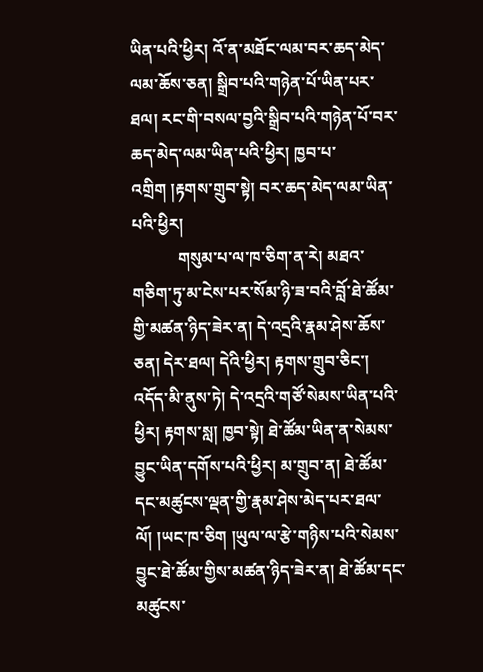ཡིན་པའི་ཕྱིར། འོ་ན་མཐོང་ལམ་བར་ཆད་མེད་ལམ་ཆོས་ཅན། སྒྲིབ་པའི་གཉེན་པོ་ཡིན་པར་ཐལ། རང་གི་བསལ་བྱའི་སྒྲིབ་པའི་གཉེན་པོ་བར་ཆད་མེད་ལམ་ཡིན་པའི་ཕྱིར། ཁྱབ་པ་འགྲིག །རྟགས་གྲུབ་སྟེ། བར་ཆད་མེད་ལམ་ཡིན་པའི་ཕྱིར།
           གསུམ་པ་ལ་ཁ་ཅིག་ན་རེ། མཐའ་གཅིག་ཏུ་མ་ངེས་པར་སོམ་ཉི་ཟ་བའི་བློ་ཐེ་ཚོམ་གྱི་མཚན་ཉིད་ཟེར་ན། དེ་འདྲའི་རྣམ་ཤེས་ཆོས་ཅན། དེར་ཐལ། དེའི་ཕྱིར། རྟགས་གྲུབ་ཅིང་། འདོད་མི་ནུས་ཏེ། དེ་འདྲའི་གཙོ་སེམས་ཡིན་པའི་ཕྱིར། རྟགས་སླ། ཁྱབ་སྟེ། ཐེ་ཚོམ་ཡིན་ན་སེམས་བྱུང་ཡིན་དགོས་པའི་ཕྱིར། མ་གྲུབ་ན། ཐེ་ཚོམ་དང་མཚུངས་ལྡན་གྱི་རྣམ་ཤེས་མེད་པར་ཐལ་ལོ། །ཡང་ཁ་ཅིག །ཡུལ་ལ་རྩེ་གཉིས་པའི་སེམས་བྱུང་ཐེ་ཚོམ་གྱིས་མཚན་ཉིད་ཟེར་ན། ཐེ་ཚོམ་དང་མཚུངས་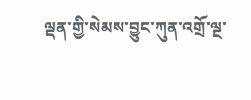ལྡན་གྱི་སེམས་བྱུང་ཀུན་འགྲོ་ལྔ་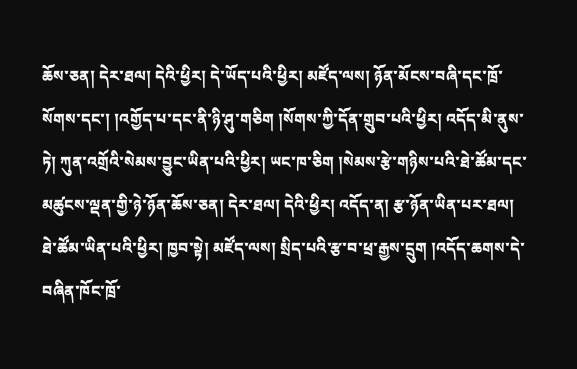ཆོས་ཅན། དེར་ཐལ། དེའི་ཕྱིར། དེ་ཡོད་པའི་ཕྱིར། མཛོད་ལས། ཉོན་མོངས་བཞི་དང་ཁྲོ་སོགས་དང་། །འགྱོད་པ་དང་ནི་ཉི་ཤུ་གཅིག །སོགས་ཀྱི་དོན་གྲུབ་པའི་ཕྱིར། འདོད་མི་ནུས་ཏེ། ཀུན་འགྲོའི་སེམས་བྱུང་ཡིན་པའི་ཕྱིར། ཡང་ཁ་ཅིག །སེམས་རྩེ་གཉིས་པའི་ཐེ་ཚོམ་དང་མཚུངས་ལྡན་གྱི་ཉེ་ཉོན་ཆོས་ཅན། དེར་ཐལ། དེའི་ཕྱིར། འདོད་ན། རྩ་ཉོན་ཡིན་པར་ཐལ། ཐེ་ཚོམ་ཡིན་པའི་ཕྱིར། ཁྱབ་སྟེ། མཛོད་ལས། སྲིད་པའི་རྩ་བ་ཕྲ་རྒྱས་དྲུག །འདོད་ཆགས་དེ་བཞིན་ཁོང་ཁྲོ་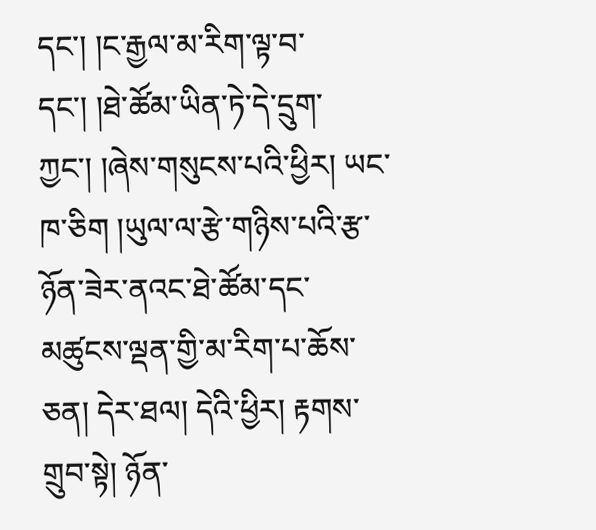དང་། །ང་རྒྱལ་མ་རིག་ལྟ་བ་དང་། །ཐེ་ཚོམ་ཡིན་ཏེ་དེ་དྲུག་ཀྱང་། །ཞེས་གསུངས་པའི་ཕྱིར། ཡང་ཁ་ཅིག །ཡུལ་ལ་རྩེ་གཉིས་པའི་རྩ་ཉོན་ཟེར་ནའང་ཐེ་ཚོམ་དང་མཚུངས་ལྡན་གྱི་མ་རིག་པ་ཆོས་ཅན། དེར་ཐལ། དེའི་ཕྱིར། རྟགས་གྲུབ་སྟེ། ཉོན་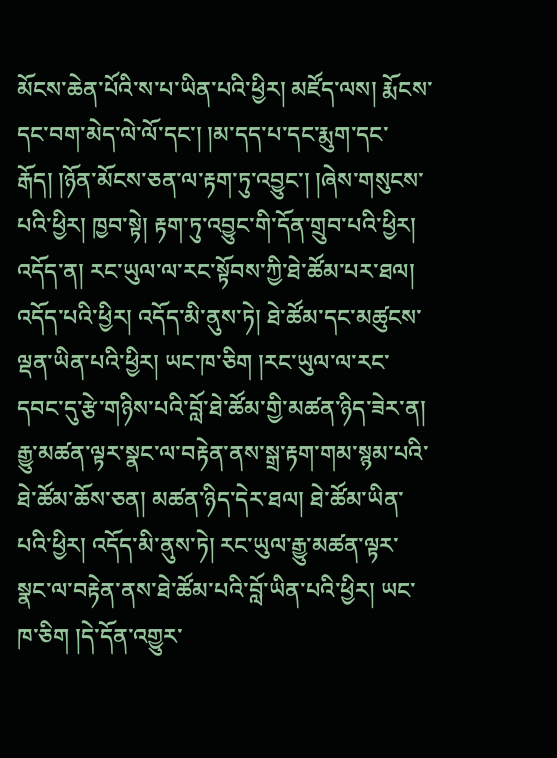མོངས་ཆེན་པོའི་ས་པ་ཡིན་པའི་ཕྱིར། མཛོད་ལས། རྨོངས་དང་བག་མེད་ལེ་ལོ་དང་། །མ་དད་པ་དང་རྨུག་དང་རྒོད། །ཉོན་མོངས་ཅན་ལ་རྟག་ཏུ་འབྱུང་། །ཞེས་གསུངས་པའི་ཕྱིར། ཁྱབ་སྟེ། རྟག་ཏུ་འབྱུང་གི་དོན་གྲུབ་པའི་ཕྱིར། འདོད་ན། རང་ཡུལ་ལ་རང་སྟོབས་ཀྱི་ཐེ་ཚོམ་པར་ཐལ། འདོད་པའི་ཕྱིར། འདོད་མི་ནུས་ཏེ། ཐེ་ཚོམ་དང་མཚུངས་ལྡན་ཡིན་པའི་ཕྱིར། ཡང་ཁ་ཅིག །རང་ཡུལ་ལ་རང་དབང་དུ་རྩེ་གཉིས་པའི་བློ་ཐེ་ཚོམ་གྱི་མཚན་ཉིད་ཟེར་ན། རྒྱུ་མཚན་ལྟར་སྣང་ལ་བརྟེན་ནས་སྒྲ་རྟག་གམ་སྙམ་པའི་ཐེ་ཚོམ་ཆོས་ཅན། མཚན་ཉིད་དེར་ཐལ། ཐེ་ཚོམ་ཡིན་པའི་ཕྱིར། འདོད་མི་ནུས་ཏེ། རང་ཡུལ་རྒྱུ་མཚན་ལྟར་སྣང་ལ་བརྟེན་ནས་ཐེ་ཚོམ་པའི་བློ་ཡིན་པའི་ཕྱིར། ཡང་ཁ་ཅིག །དེ་དོན་འགྱུར་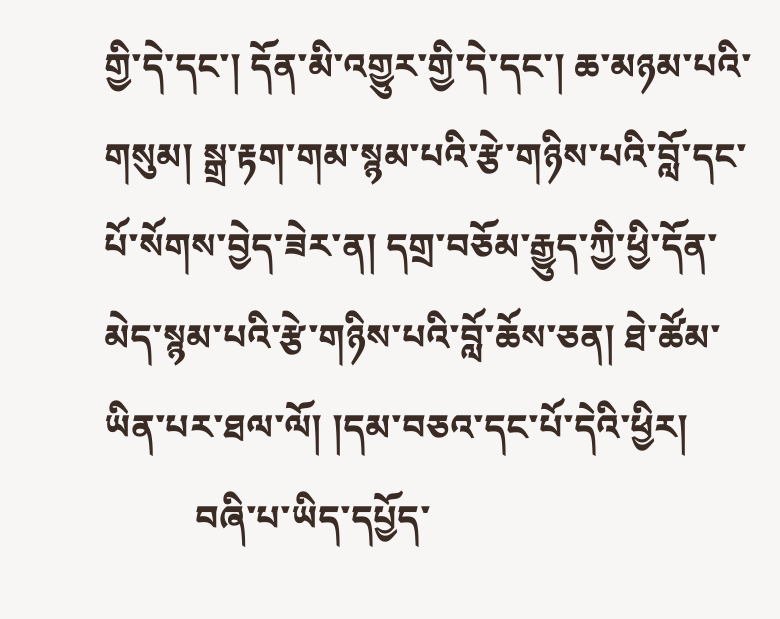གྱི་དེ་དང་། དོན་མི་འགྱུར་གྱི་དེ་དང་། ཆ་མཉམ་པའི་གསུམ། སྒྲ་རྟག་གམ་སྙམ་པའི་རྩེ་གཉིས་པའི་བློ་དང་པོ་སོགས་བྱེད་ཟེར་ན། དགྲ་བཅོམ་རྒྱུད་ཀྱི་ཕྱི་དོན་མེད་སྙམ་པའི་རྩེ་གཉིས་པའི་བློ་ཆོས་ཅན། ཐེ་ཚོམ་ཡིན་པར་ཐལ་ལོ། །དམ་བཅའ་དང་པོ་དེའི་ཕྱིར།
          བཞི་པ་ཡིད་དཔྱོད་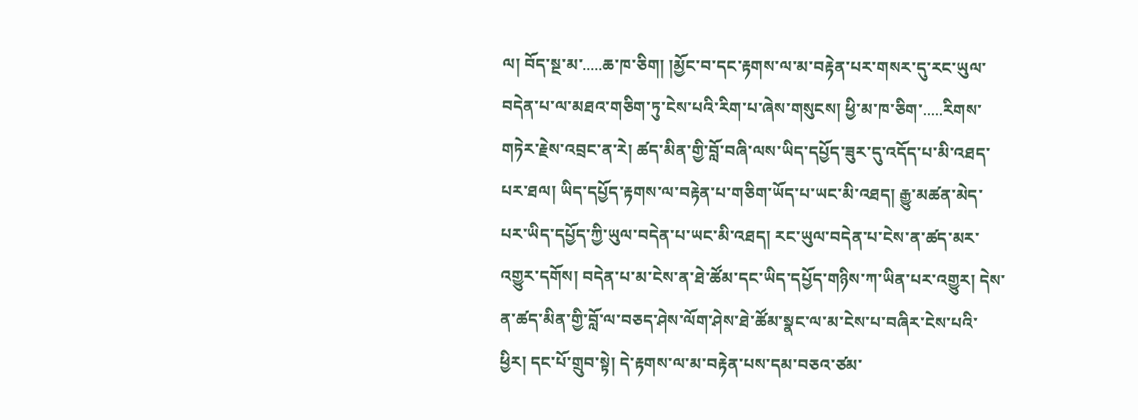ལ། བོད་སྔ་མ་.....ཆ་ཁ་ཅིག། །མྱོང་བ་དང་རྟགས་ལ་མ་བརྟེན་པར་གསར་དུ་རང་ཡུལ་བདེན་པ་ལ་མཐའ་གཅིག་ཏུ་ངེས་པའི་རིག་པ་ཞེས་གསུངས། ཕྱི་མ་ཁ་ཅིག་.....རིགས་གཏེར་རྗེས་འབྲང་ན་རེ། ཚད་མིན་གྱི་བློ་བཞི་ལས་ཡིད་དཔྱོད་ཟུར་དུ་འདོད་པ་མི་འཐད་པར་ཐལ། ཡིད་དཔྱོད་རྟགས་ལ་བརྟེན་པ་གཅིག་ཡོད་པ་ཡང་མི་འཐད། རྒྱུ་མཚན་མེད་པར་ཡིད་དཔྱོད་ཀྱི་ཡུལ་བདེན་པ་ཡང་མི་འཐད། རང་ཡུལ་བདེན་པ་ངེས་ན་ཚད་མར་འགྱུར་དགོས། བདེན་པ་མ་ངེས་ན་ཐེ་ཚོམ་དང་ཡིད་དཔྱོད་གཉིས་ཀ་ཡིན་པར་འགྱུར། དེས་ན་ཚད་མིན་གྱི་བློ་ལ་བཅད་ཤེས་ལོག་ཤེས་ཐེ་ཚོམ་སྣང་ལ་མ་ངེས་པ་བཞིར་ངེས་པའི་ཕྱིར། དང་པོ་གྲུབ་སྟེ། དེ་རྟགས་ལ་མ་བརྟེན་པས་དམ་བཅའ་ཙམ་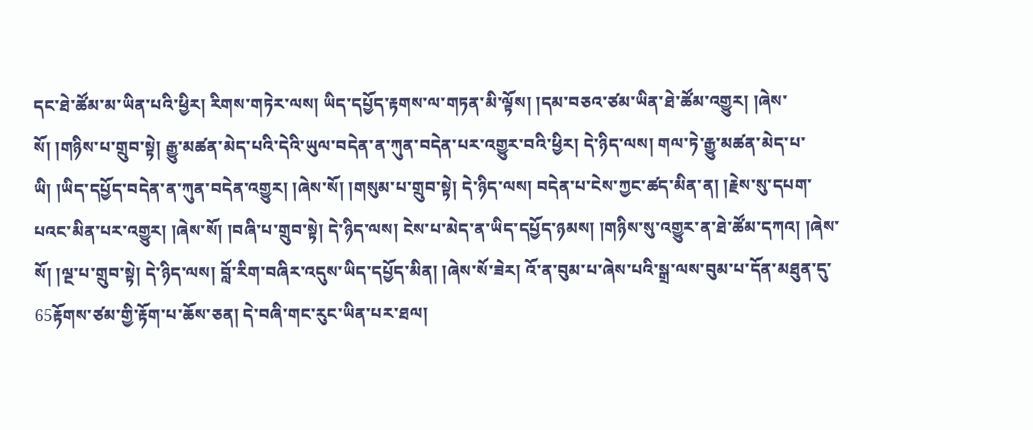དང་ཐེ་ཚོམ་མ་ཡིན་པའི་ཕྱིར། རིགས་གཏེར་ལས། ཡིད་དཔྱོད་རྟགས་ལ་གཏན་མི་ལྟོས། །དམ་བཅའ་ཙམ་ཡིན་ཐེ་ཚོམ་འགྱུར། །ཞེས་སོ། །གཉིས་པ་གྲུབ་སྟེ། རྒྱུ་མཚན་མེད་པའི་དེའི་ཡུལ་བདེན་ན་ཀུན་བདེན་པར་འགྱུར་བའི་ཕྱིར། དེ་ཉིད་ལས། གལ་ཏེ་རྒྱུ་མཚན་མེད་པ་ཡི། །ཡིད་དཔྱོད་བདེན་ན་ཀུན་བདེན་འགྱུར། །ཞེས་སོ། །གསུམ་པ་གྲུབ་སྟེ། དེ་ཉིད་ལས། བདེན་པ་ངེས་ཀྱང་ཚད་མིན་ན། །རྗེས་སུ་དཔག་པའང་མིན་པར་འགྱུར། །ཞེས་སོ། །བཞི་པ་གྲུབ་སྟེ། དེ་ཉིད་ལས། ངེས་པ་མེད་ན་ཡིད་དཔྱོད་ཉམས། །གཉིས་སུ་འགྱུར་ན་ཐེ་ཚོམ་དཀའ། །ཞེས་སོ། །ལྔ་པ་གྲུབ་སྟེ། དེ་ཉིད་ལས། བློ་རིག་བཞིར་འདུས་ཡིད་དཔྱོད་མིན། །ཞེས་སོ་ཟེར། འོ་ན་བུམ་པ་ཞེས་པའི་སྒྲ་ལས་བུམ་པ་དོན་མཐུན་དུ་65རྟོགས་ཙམ་གྱི་རྟོག་པ་ཆོས་ཅན། དེ་བཞི་གང་རུང་ཡིན་པར་ཐལ།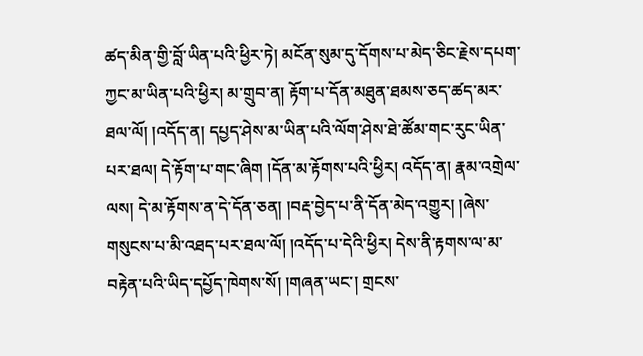ཚད་མིན་གྱི་བློ་ཡིན་པའི་ཕྱིར་ཏེ། མངོན་སུམ་དུ་དོགས་པ་མེད་ཅིང་རྗེས་དཔག་ཀྱང་མ་ཡིན་པའི་ཕྱིར། མ་གྲུབ་ན། རྟོག་པ་དོན་མཐུན་ཐམས་ཅད་ཚད་མར་ཐལ་ལོ། །འདོད་ན། དཔྱད་ཤེས་མ་ཡིན་པའི་ལོག་ཤེས་ཐེ་ཚོམ་གང་རུང་ཡིན་པར་ཐལ། དེ་རྟོག་པ་གང་ཞིག །དོན་མ་རྟོགས་པའི་ཕྱིར། འདོད་ན། རྣམ་འགྲེལ་ལས། དེ་མ་རྟོགས་ན་དེ་དོན་ཅན། །བརྡ་བྱེད་པ་ནི་དོན་མེད་འགྱུར། །ཞེས་གསུངས་པ་མི་འཐད་པར་ཐལ་ལོ། །འདོད་པ་དེའི་ཕྱིར། དེས་ནི་རྟགས་ལ་མ་བརྟེན་པའི་ཡིད་དཔྱོད་ཁེགས་སོ། །གཞན་ཡང་། གྲངས་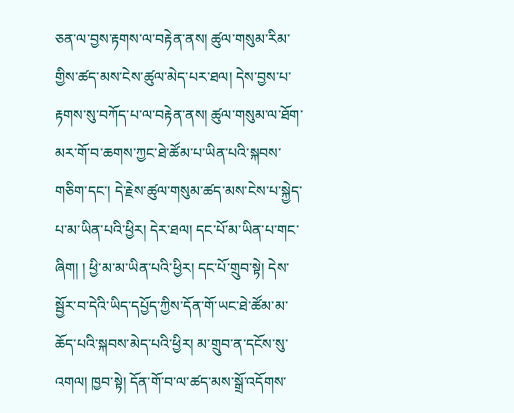ཅན་ལ་བྱས་རྟགས་ལ་བརྟེན་ནས། ཚུལ་གསུམ་རིམ་གྱིས་ཚད་མས་ངེས་ཚུལ་མེད་པར་ཐལ། དེས་བྱས་པ་རྟགས་སུ་བཀོད་པ་ལ་བརྟེན་ནས། ཚུལ་གསུམ་ལ་ཐོག་མར་གོ་བ་ཆགས་ཀྱང་ཐེ་ཚོམ་པ་ཡིན་པའི་སྐབས་གཅིག་དང་། དེ་རྗེས་ཚུལ་གསུམ་ཚད་མས་ངེས་པ་སྐྱེད་པ་མ་ཡིན་པའི་ཕྱིར། དེར་ཐལ། དང་པོ་མ་ཡིན་པ་གང་ཞིག། ། ཕྱི་མ་མ་ཡིན་པའི་ཕྱིར། དང་པོ་གྲུབ་སྟེ། དེས་སྦྱོར་བ་དེའི་ཡིད་དཔྱོད་ཀྱིས་དོན་གོ་ཡང་ཐེ་ཚོམ་མ་ཆོད་པའི་སྐབས་མེད་པའི་ཕྱིར། མ་གྲུབ་ན་དངོས་སུ་འགལ། ཁྱབ་སྟེ། དོན་གོ་བ་ལ་ཚད་མས་སྒྲོ་འདོགས་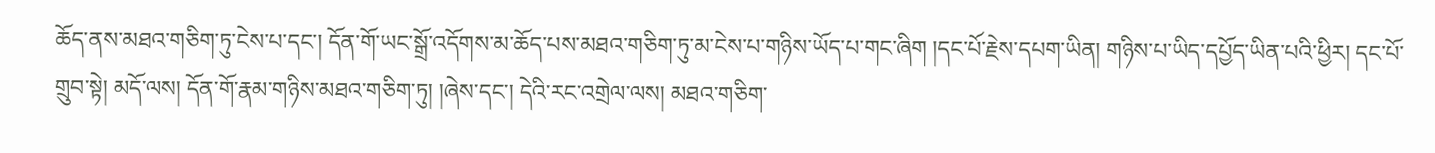ཆོད་ནས་མཐའ་གཅིག་ཏུ་ངེས་པ་དང་། དོན་གོ་ཡང་སྒྲོ་འདོགས་མ་ཆོད་པས་མཐའ་གཅིག་ཏུ་མ་ངེས་པ་གཉིས་ཡོད་པ་གང་ཞིག །དང་པོ་རྗེས་དཔག་ཡིན། གཉིས་པ་ཡིད་དཔྱོད་ཡིན་པའི་ཕྱིར། དང་པོ་གྲུབ་སྟེ། མདོ་ལས། དོན་གོ་རྣམ་གཉིས་མཐའ་གཅིག་ཏུ། །ཞེས་དང་། དེའི་རང་འགྲེལ་ལས། མཐའ་གཅིག་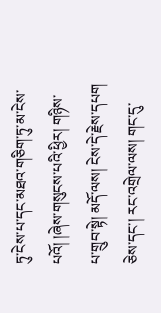ཏུ་ངེས་པ་དང་མཐའ་གཅིག་ཏུ་མ་ངེས་པའོ། །ཞེས་གསུངས་པའི་ཕྱིར། གཉིས་པ་གྲུབ་སྟེ། མདོ་ལས། ངེས་དེ་རྗེས་དཔག ཅེས་དང་། རང་འགྲེལ་ལས། གང་དུ་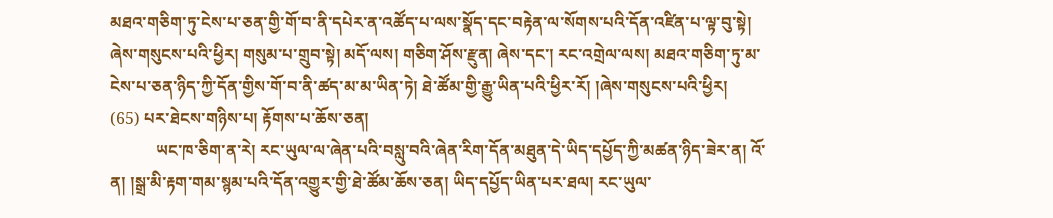མཐའ་གཅིག་ཏུ་ངེས་པ་ཅན་གྱི་གོ་བ་ནི་དཔེར་ན་འཚོད་པ་ལས་སྣོད་དང་བརྟེན་ལ་སོགས་པའི་དོན་འཛིན་པ་ལྟ་བུ་སྟེ། ཞེས་གསུངས་པའི་ཕྱིར། གསུམ་པ་གྲུབ་སྟེ། མདོ་ལས། གཅིག་ཤོས་རྫུན། ཞེས་དང་། རང་འགྲེལ་ལས། མཐའ་གཅིག་ཏུ་མ་ངེས་པ་ཅན་ཉིད་ཀྱི་དོན་གྱིས་གོ་བ་ནི་ཚད་མ་མ་ཡིན་ཏེ། ཐེ་ཚོམ་གྱི་རྒྱུ་ཡིན་པའི་ཕྱིར་རོ། །ཞེས་གསུངས་པའི་ཕྱིར།
(65) པར་ཐེངས་གཉིས་པ། རྟོགས་པ་ཆོས་ཅན།
           ཡང་ཁ་ཅིག་ན་རེ། རང་ཡུལ་ལ་ཞེན་པའི་བསླུ་བའི་ཞེན་རིག་དོན་མཐུན་དེ་ཡིད་དཔྱོད་ཀྱི་མཚན་ཉིད་ཟེར་ན། འོ་ན། །སྒྲ་མི་རྟག་གམ་སྙམ་པའི་དོན་འགྱུར་གྱི་ཐེ་ཚོམ་ཆོས་ཅན། ཡིད་དཔྱོད་ཡིན་པར་ཐལ། རང་ཡུལ་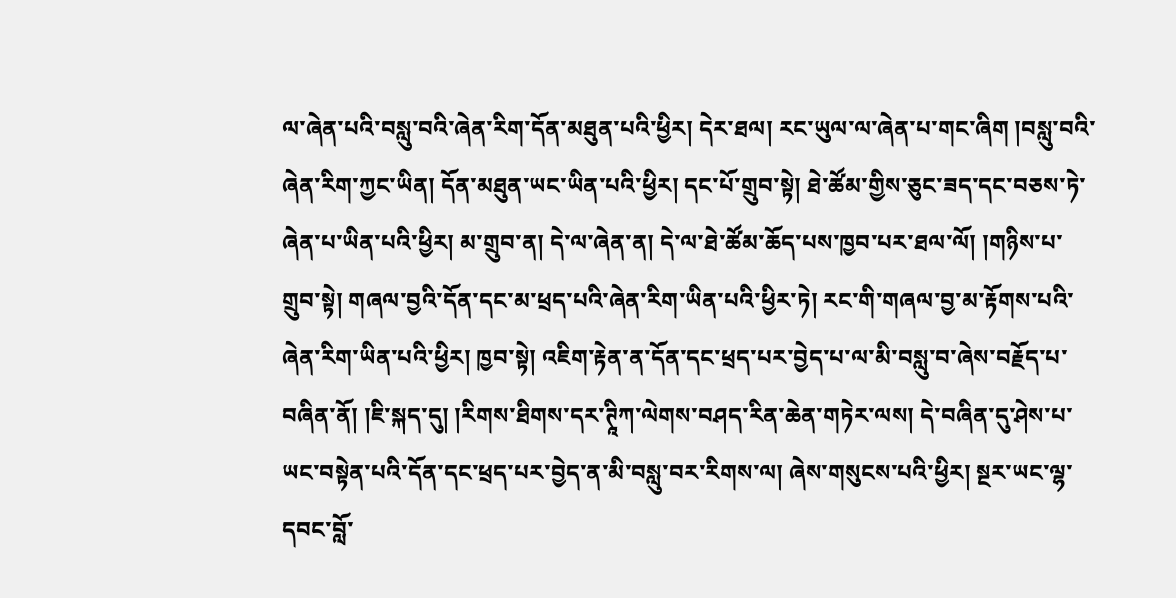ལ་ཞེན་པའི་བསླུ་བའི་ཞེན་རིག་དོན་མཐུན་པའི་ཕྱིར། དེར་ཐལ། རང་ཡུལ་ལ་ཞེན་པ་གང་ཞིག །བསླུ་བའི་ཞེན་རིག་ཀྱང་ཡིན། དོན་མཐུན་ཡང་ཡིན་པའི་ཕྱིར། དང་པོ་གྲུབ་སྟེ། ཐེ་ཚོམ་གྱིས་ཅུང་ཟད་དང་བཅས་ཏེ་ཞེན་པ་ཡིན་པའི་ཕྱིར། མ་གྲུབ་ན། དེ་ལ་ཞེན་ན། དེ་ལ་ཐེ་ཚོམ་ཆོད་པས་ཁྱབ་པར་ཐལ་ལོ། །གཉིས་པ་གྲུབ་སྟེ། གཞལ་བྱའི་དོན་དང་མ་ཕྲད་པའི་ཞེན་རིག་ཡིན་པའི་ཕྱིར་ཏེ། རང་གི་གཞལ་བྱ་མ་རྟོགས་པའི་ཞེན་རིག་ཡིན་པའི་ཕྱིར། ཁྱབ་སྟེ། འཇིག་རྟེན་ན་དོན་དང་ཕྲད་པར་བྱེད་པ་ལ་མི་བསླུ་བ་ཞེས་བརྗོད་པ་བཞིན་ནོ། །ཇི་སྐད་དུ། །རིགས་ཐིགས་དར་ཊཱིཀ་ལེགས་བཤད་རིན་ཆེན་གཏེར་ལས། དེ་བཞིན་དུ་ཤེས་པ་ཡང་བསྟེན་པའི་དོན་དང་ཕྲད་པར་བྱེད་ན་མི་བསླུ་བར་རིགས་ལ། ཞེས་གསུངས་པའི་ཕྱིར། སྔར་ཡང་ལྷ་དབང་བློ་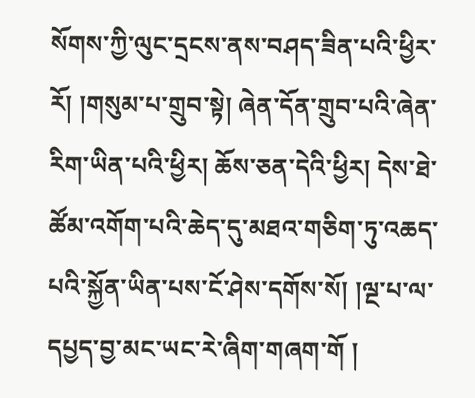སོགས་ཀྱི་ལུང་དྲངས་ནས་བཤད་ཟིན་པའི་ཕྱིར་རོ། །གསུམ་པ་གྲུབ་སྟེ། ཞེན་དོན་གྲུབ་པའི་ཞེན་རིག་ཡིན་པའི་ཕྱིར། ཆོས་ཅན་དེའི་ཕྱིར། དེས་ཐེ་ཚོམ་འགོག་པའི་ཆེད་དུ་མཐའ་གཅིག་ཏུ་འཆད་པའི་སྐྱོན་ཡིན་པས་ངོ་ཤེས་དགོས་སོ། །ལྔ་པ་ལ་དཔྱད་བྱ་མང་ཡང་རེ་ཞིག་གཞག་གོ །